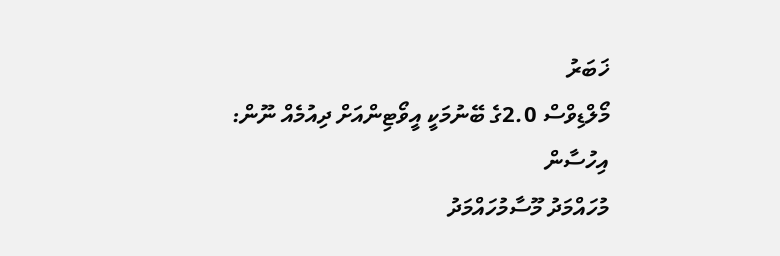ޚަބަރު
މޯލްޑިވްސް 2.0ގެ ބޭނުމަކީ އީވޯޓިންއަށް ދިއުމެއް ނޫން: އިހުސާން
މުހައްމަދު މޫސާމުހައްމަދު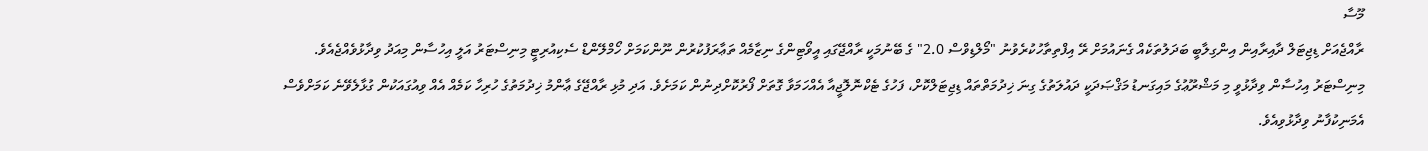މޫސާ
ރާއްޖެއަށް ޑިޖިޓަލް ދާއިރާއިން އިންގިލާބީ ބަދަލުތަކެއް ގެނައުމަށް ރޭ އިފްތިތާހުކުރެވުނު "މޯލްޑިވްސް 2.0" ގެ ބޭނުމަކީ ރާއްޖޭގައި އީވޯޓިންގެ ނިޒާމެއް ތަޢާރަފުކުރުން ނޫންކަމަށް ހޯމްލޭންޑް ސެކިއުރިޓީ މިނިސްޓަރު އަލީ އިހުސާން މިއަދު ވިދާޅުވެއްޖެއެވެ.
މިނިސްޓަރު އިހުސާން ވިދާޅުވީ މި މަޝްރޫޢުގެ މައިގަނޑު މަޤްޞަދަކީ ދައުލަތުގެ ގިނަ ޚިދުމަތްތައް ޑިޖިޓަލްކޮށް، ފަހުގެ ޓެކްނޮލޮޖީއާ އެއްހަމަވާ ގޮތަށް ފޯރުކޮށްދިނުން ކަމަށެވެ. އަދި މުޅި ރާއްޖޭގެ ޢާންމު ޚިދުމަތުގެ ހުރިހާ ކަމެއް އެއް ވިއުގައަކުން ގުޅާލެވޭނެ ކަމަށްވެސް އެމަނިކުފާނު ވިދާޅުވިއެވެ.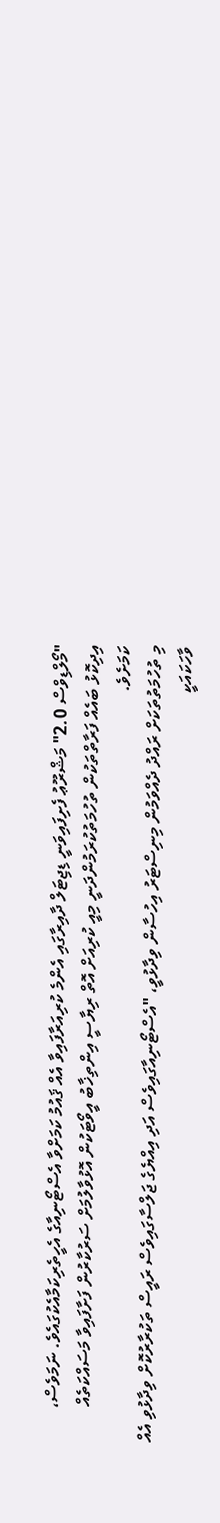"މޯލްޑިވްސް 2.0" މަޝްރޫޢު ފެށިފައިވަނީ ޑިޖިޓަލް ދާއިރާގައި އެންމެ ކުރިއަރާފައިވާ އެއް ޤައުމު ކަމަށްވާ އެސްޓޯނިއާގެ އެހީތެރިކަމާއެކުގައެވެ. ނަމަވެސް، އިދިކޮޅު ބައެއް ފަރާތްތަކުން ތުހުމަތުކުރަމުންދަނީ މިއީ ކުރިއަށް އޮތް ރިޔާސީ އިންތިޚާބު އީވޯޓަކުން އޮޅުވާލުމަށް ސަރުކާރުން ފަށާފައިވާ މަސައްކަތެއް ކަމަށެވެ.
މި ތުހުމަތުތަކަށް ރައްދު ދެއްވަމުން މިނިސްޓަރު އިހުސާން ވިދާޅުވީ، "އެސްޓޯނިއާގައިވެސް އަދި އިއްޔެގެ ޖަލްސާގައިވެސް ރައީސް ތަކުރާރުކޮށް ވިދާޅުވި އެއް ވާހަކައަކީ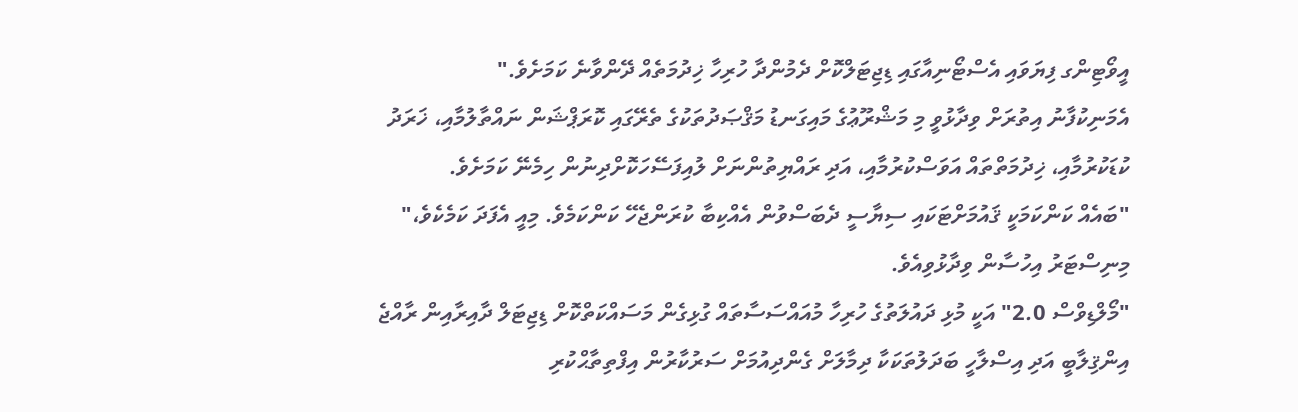އީވޯޓިންގ ފިޔަވައި އެސްޓޯނިއާގައި ޑިޖިޓަލްކޮށް ދެމުންދާ ހުރިހާ ޚިދުމަތެއް ދޭންވާނެ ކަމަށެވެ."
އެމަނިކުފާނު އިތުރަށް ވިދާޅުވީ މި މަޝްރޫޢުގެ މައިގަނޑު މަޤްޞަދުތަކުގެ ތެރޭގައި ކޮރަޕްޝަން ނައްތާލުމާއި، ޚަރަދު ކުޑަކުރުމާއި، ޚިދުމަތްތައް އަވަސްކުރުމާއި، އަދި ރައްޔިތުންނަށް ލުއިފަސޭހަކޮށްދިނުން ހިމެނޭ ކަމަށެވެ.
"ބައެއް ކަންކަމަކީ ޤައުމަށްޓަކައި ސިޔާސީ ދެބަސްވުން އެއްކިބާ ކުރަންޖެހޭ ކަންކަމެވެ. މިއީ އެފަދަ ކަމެކެވެ،" މިނިސްޓަރު އިހުސާން ވިދާޅުވިއެވެ.
"މޯލްޑިވްސް 2.0" އަކީ މުޅި ދައުލަތުގެ ހުރިހާ މުއައްސަސާތައް ގުޅިގެން މަސައްކަތްކޮށް ޑިޖިޓަލް ދާއިރާއިން ރާއްޖެ އިންޤިލާބީ އަދި އިސްލާހީ ބަދަލުތަކަކާ ދިމާލަށް ގެންދިއުމަށް ސަރުކާރުން އިފްތިތާޙްކުރި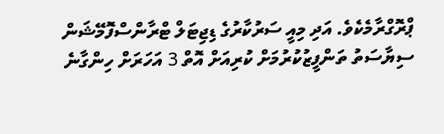ޕްރޮގްރާމެކެވެ. އަދި މިއީ ސަރުކާރުގެ ޑިޖިޓަލް ޓްރާންސްފޮމޭޝަން ސިޔާސަތު ތަންފީޒުކުރުމަށް ކުރިއަށް އޮތް 3 އަހަރަށް ހިންގާނެ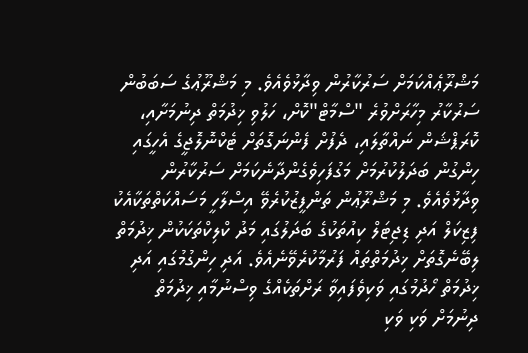މަޝްރޫޢެއްކަމަށް ސަރުކާރުން ވިދާޅުވެއެވެ. މި މަޝްރޫޢުގެ ސަބަބުން ސަރުކާރު މިހާރަށްވުރެ "ސްމާޓް"ކޮށް، ހަލުވި ޚިދުމަތް ދިނުމަށާއި، ކޮރަޕްޝަން ނައްތާލައި، ދެފުށް ފެންނަގޮތަށް ޓެކްނޮލޮޖީގެ އެހީގައި ހިންގުން ބަދަލުކުރުމަށް މަގުފަހިވެގެންދާނެކަމަށް ސަރުކާރުން ވިދާޅުވެއެވެ. މި މަޝްރޫޢުން ތަންފީޒުކުރެވޭ އިސްލާހީ މަސައްކަތްތަކާއެކު ފިޒިކަލް އަދި ޑިޖިޓަލް ކިއުތަކުގެ ބަދަލުގައި މަދު ކްލިކްތަކަކުން ޚިދުމަތް ލިބޭނެގޮތަށް ޚިދުމަތްތައް ފަރުމާކުރެވޭނެއެވެ. އަދި ހިންގުމުގައި އަދި ޚިދުމަތް ހޯދުމުގައި ވަކިވެފައިވާ ރަށްތަކެއްގެ ވިސްނުމާއި ޚިދުމަތް ދިނުމަށް ވަކި ވަކި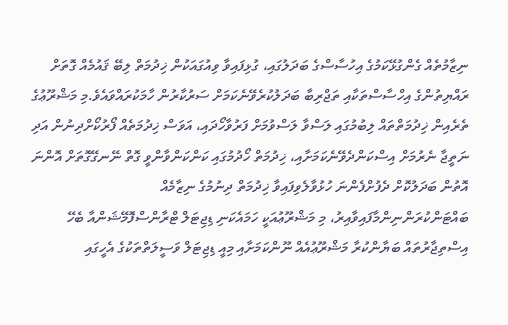ނިޒާމުތެއް ގެންގުޅޭކަމުގެ އިހުސާސްގެ ބަދަލުގައި، ގުޅިފައިވާ ވިއުގައަކުން ޚިދުމަތް ލިބޭ ޤައުމެއް ގޮތަށް ރައްޔިތުންގެ އިހްސާސްތަކާއި ތަޖްރިބާ ބަދަލުކުރެވޭނެކަމަށް ސަރުކާރުން ހާމަކުރައްވައެވެ.މި މަޝްރޫޢުގެ ތެރެއިން ޚިދުމަތްތައް ލިބުމުގައި ލަސްވާ ލަސްވުމަށް ފަރުވާހޯދައި، އަވަސް ޚިދުމަތެއް ފޯރުކޯށްދިނުން އަދި ނަތީޖާ ނެރުމަށް އިސްކަންދެވޭނެކަމަށާއި، ޚިދުމަތް ހޯދުމުގައި ކަންކަންވާންވީ ގޮތް ނޭނގޭގޮތަށް އޮންނަ އޮތުން ބަދަލުކޮށް ދެފުށްފެންނަ ހުޅުވާލެވިފައިވާ ޚިދުމަތް ދިނުމުގެ ނިޒާމެއް ބައްޓަންކުރަންނިންމާފައިވާއިރު، މި މަޝްރޫޢުއަކީ ހަމައެކަނި ޑިޖިޓަލް ޓްރާންސްފޮމޭޝަންއާ ބެހޭ އިސްތިޖާރުތައް ބަޔާންކުރާ މަޝްރޫޢުއެއް ނޫންކަމަށާއި މިއީ ޑިޖިޓަލް ވަސީލަތްތަކުގެ އެހީގައި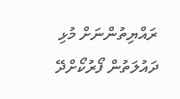ރައްޔިތުންނަށް މުޅި ދައުލަތުން ފޯރުކޯށްދޭ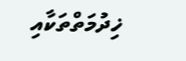ޚިދުމަތްތަކާއި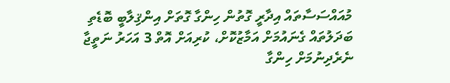މުއައްސަސާތައް އިދާރީ ގޮތުން ހިންގާ ގޮތަށް އިންޤިލާބީ ބޮޑެތި ބަދަލުތައް ގެނައުމަށް އަމާޒުކޮށް، ކުރިއަށް އޮތް 3 އަހަރު ނަތީޖާ ނެރެދިނުމަށް ހިންގާ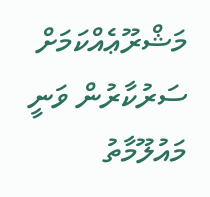މަޝްރޫޢެއްކަމަށް ސަރުކާރުން ވަނީ މައުލޫމާތު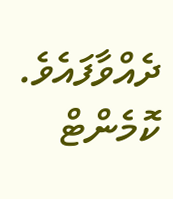ދެއްވާފައެވެ.
ކޮމެންޓް